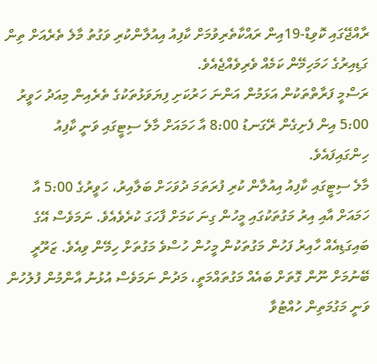ރާއްޖޭގައި ކޮވިޑް-19އިން ރައްކާތެރިވުމަށް ކާފިއު އިއުލާންކުރި ވަގުތު މާލެ ތެރެއަށް ތިން ގަޑިއިރުގެ ހަމަހިމޭން ކަމެއް ވެރިވެއްޖެއެވެ.
ރަސްމީ ފަރާތްތަކުން އަޅަމުން އަންނަ ހަރުކަށި ފިޔަވަޅުތަކުގެ ތެރެއިން މިއަދު ހަވީރު 5:00 އިން ފެށިގެން ރޭގަނޑު 8:00 އާ ހަމައަށް މާލެ ސިޓީގައި ވަނީ ކާފިއު ހިންގައިފައެވެ.
މާލެ ސިޓީގައި ކާފިއު އިއުލާން ކުރި ފުރަތަމަ ދުވަހަށް ބަލާއިރު، ހަވީރުގެ 5:00 އާ ހަމައަށް އާއި އިރު މަގުތަކުގައި މީހުން ގިނަ ކަމަށް ފާހަގަ ކުރެވެއެވެ. ނަމަވެސް އޭގެ ބައިގަޑިއެއް ހާއިރު ފަހުން މަގުތަކުން މީހުން ހުސްވެ މަގުތަށް ހިމޭން ވިއެވެ. ޒަރޫރީ ބޭނުމަށް ނޫން ގޮތަށް ބައެއް މަގުތައްމަތީ، މަދުން ނަމަވެސް އުޅުނު އާންމުން ފުލުހުން ވަނީ މަގުމަތިން ހުއްޓުވާ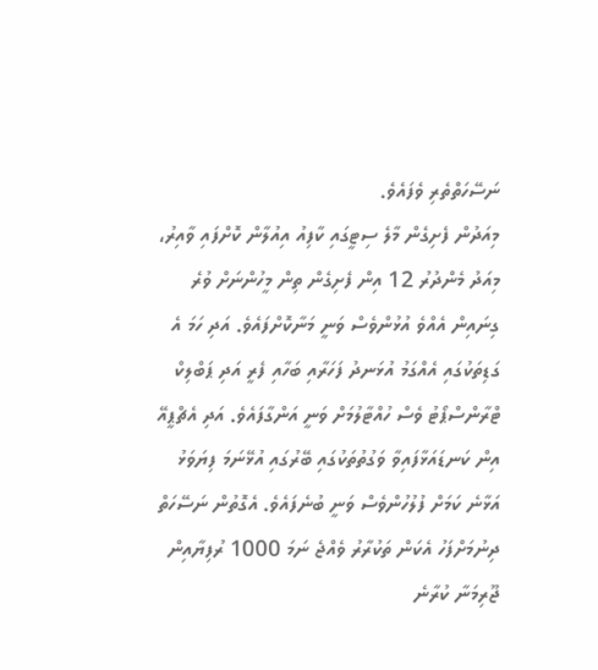ނަސޭހަތްތެރި ވެފައެވެ.
މިއަދުން ފެށިގެން މާލެ ސިޓީގައި ކާފިއު އިއުލާން ކޮށްފައި ވާއިރު، މިއަދު މެންދުރު 12 އިން ފެށިގެން ތިން މީހުންނަށް ވުރެ ގިނައިން އެއްވެ އުޅުންވެސް ވަނީ މަނާކޮށްފައެވެ. އަދި ހަމަ އެ ގަޑިތަކުގައި އެއްގަމު އުޅަނދު ފަހަރާއި ބަހާއި ފެރީ އަދި ޕަބްލިކް ޓްރާންސްޕޯޓު ވެސް ހުއްޓާލުމަށް ވަނީ އަންގާފައެވެ. އަދި އެޗްޕީއޭ އިން ކަނޑައަޅާފައިވާ ވަގުތުތަކުގައި ބޭރުގައި އުޅޭނަމަ ފިޔަވަޅު އަޅާނެ ކަމަށް ފުލުހުންވެސް ވަނީ ބުނެފައެވެ. އެގޮތުން ނަސޭހަތް ދިނުމަށްފަހު އެކަން ތަކުރާރު ވެއްޖެ ނަމަ 1000 ރުފިޔާއިން ޖޫރިމަނާ ކުރާނެ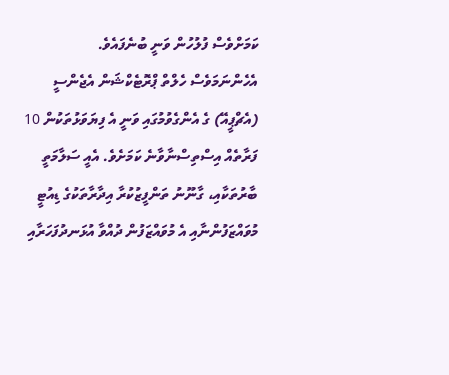ކަމަށްވެސް ފުލުހުން ވަނީ ބުނެފައެވެ.
އެހެންނަމަވެސް ހެލްތް ޕްރޮޓެކްޝަން އެޖެންސީ (އެޗްޕީއޭ) ގެ އެންގެވުމުގައި ވަނީ އެ ފިޔަވަޅުތަކުން 10 ފަރާތެއް އިސްތިސްނާވާނެ ކަމަށެވެ. އެއީ ސަލާމަތީ ބާރުތަކާއި، ގާނޫނު ތަންފީޒުކުރާ އިދާރާތަކުގެ ޑިއުޓީ މުވައްޒަފުންނާއި އެ މުވައްޒަފުން ދުއްވާ އުޅަނދުފަހަރާއި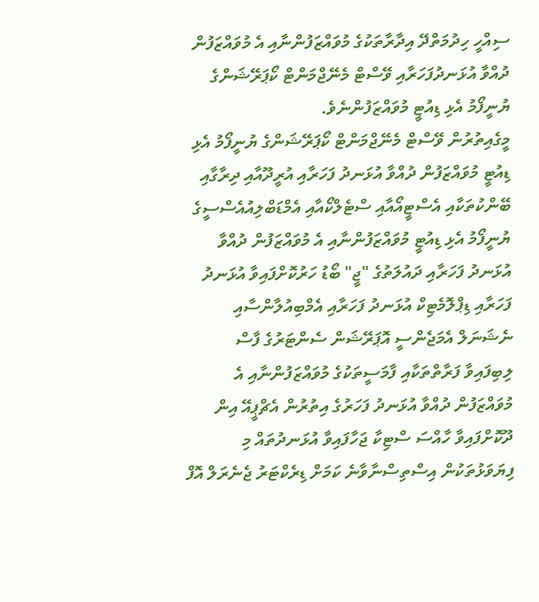ސިއްހީ ހިދުމަތްދޭ އިދާރާތަކުގެ މުވައްޒަފުންނާއި އެ މުވައްޒަފުން ދުއްވާ އުޅަނދުފަހަރާއި ވޭސްޓް މެނޭޖްމަންޓް ކޯޕަރޭޝަންގެ ޔުނީފޯމު އެޅި ޑިއުޓީ މުވައްޒަފުންނެވެ.
މީގެއިތުރުން ވޭސްޓް މެނޭޖްމަންޓް ކޯޕަރޭޝަންގެ ޔުނީފޯމު އެޅި ޑިއުޓީ މުވައްޒަފުން ދުއްވާ އުޅަނދު ފަހަރާއި އުރީދޫއާއި ދިރާގާއި ބޭންކުތަކާއި އެސްޓީއޯއާއި ސްޓެލްކޯއާއި އެމްޑަބްލިއުއެސްސީގެ ޔުނީފޯމު އެޅި ޑިއުޓީ މުވައްޒަފުންނާއި އެ މުވައްޒަފުން ދުއްވާ އުޅަނދު ފަހަރާއި ދައުލަތުގެ "ޖީ" ބޯޑު ހަރުކޮށްފައިވާ އުޅަނދު ފަހަރާއި ޑިޕްލޮމެޓިކް އުޅަނދު ފަހަރާއި އެމްބިއުލާންސާއި ނެޝަނަލް އެމަޖެންސީ އޮޕަރޭޝަން ސެންޓަރުގެ ފާސް ލިބިފައިވާ ފަރާތްތަކާއި ފާމަސީތަކުގެ މުވައްޒަފުންނާއި އެ މުވައްޒަފުން ދުއްވާ އުޅަނދު ފަހަރުގެ އިތުރުން އެޗްޕީއޭ އިން ދޫކޮށްފައިވާ ހާއްސަ ސްޓިކާ ޖަހާފައިވާ އުޅަނދުތައް މި ފިޔަވަޅުތަކުން އިސްތިސްނާވާނެ ކަމަށް ޑިރެކްޓަރު ޖެނެރަލް އޮފް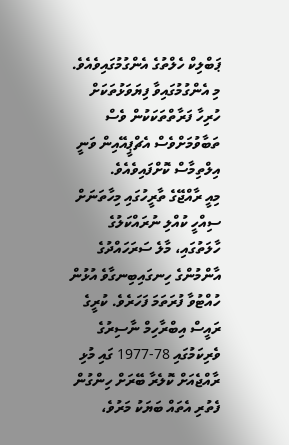ޕަބްލިކް ހެލްތުގެ އެންގުމުގައިވެއެވެ.
މި އެންގުމުގައިވާ ފިޔަވަޅުތަކަށް ހުރިހާ ފަރާތްތަކަކުން ވެސް ތަބާވުމަށްވެސް އެޗްޕީއޭއިން ވަނީ އިލްތިމާސް ކޮށްފައިވެއެވެ.
މިއީ ރާއްޖޭގެ ތާރީހުގައި މިހާތަނަށް ސިއްހީ ކުއްލި ނުރައްކަލުގެ ހާލަތުގައި، މާލެ ސަރަހައްދުގެ އާންމުންގެ ހިނގައިބިނގާވެ އުޅުން ހުއްޓުވާ ފުރަތަމަ ފަހަރެވެ. ކުރީގެ ރައީސް އިބްރާހިމް ނާސިރުގެ ވެރިކަމުގައި 78-1977 ގައި މުޅި ރާއްޖެއަށް ކޮލެރާ ބޭރަށް ހިންގުން ފެތުރި އެތައް ބަޔަކު މަރުވެ،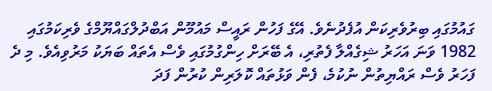ގައުމުގައި ބިރުވެރިކަން އުފެދުނެވެ. އޭގެ ފަހުން ރައީސް މައުމޫން އަބްދުލްގައްޔޫމްގެ ވެރިކަމުގައި 1982 ވަނަ އަހަރު ޝިގެއްލާ ފެތުރި، އެ ބޭރަށް ހިންގުމުގައި ވެސް އެތައް ބަޔަކު މަރުވިއެވެ. މި ދެ ފަހަރު ވެސް ރައްޔިތުން ނުކުމެ، ފެން ވަޅުތައް ކޮލަރިން ކުރުން ފަދަ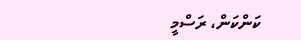ކަންކަން، ރަސްމީ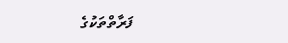ފަރާތްތަކުގެ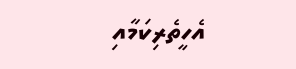އެހީތެރިކަމާއި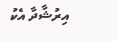އިރުޝާދާ އެކު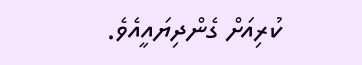ކުރިއަށް ގެންދިޔައީއެވެ.